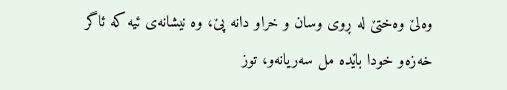وەلێ وەختێ له ڕوی وسان و خراو دانه پێ، وه نیشانەی ئیه که ئاگر خەزەو خودا باێده مل سەریانەو، توز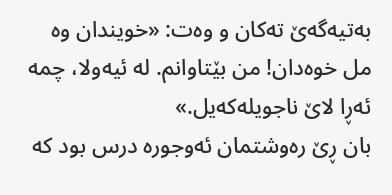بەتیەگەێ تەکان و وەت: «خویندان وه مل خوەدان! من بێتاوانم. له ئیەولا، چمه ئەڕا لاێ ناجویلەکەیل.»
بان ڕێ رەوشتمان ئەوجورە درس بود که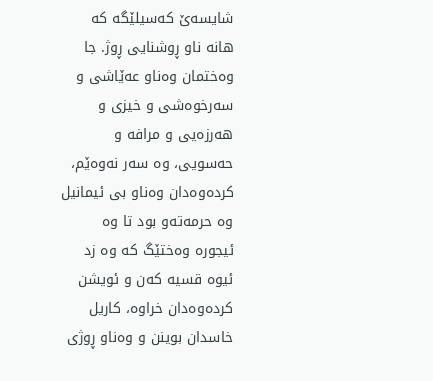شایسەێ کەسیلێگه که هانه ناو ڕوشنایی ڕوژ. جا وەختمان وەناو عەێاشی و سەرخوەشی و خیزی و هەرزەیی و مرافه و حەسویی، وه سەر نەوەێم،
کردەوەدان وەناو بی ئیمانیل وه حرمەتەو بود تا وه ئیجوره وەختێگ که وه زد ئیوه قسیه کەن و ئویشن کردەوەدان خراوه، کاریل خاسدان بوینن و وەناو ڕوژی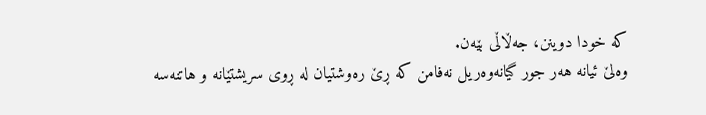که خودا دوینن، جەڵاڵی بێەن.
وەلێ ئیانه هەر جور گیانەوەریل نەفامن که ڕێ رەوشتیان له ڕوی سریشتێانه و هاتنەسه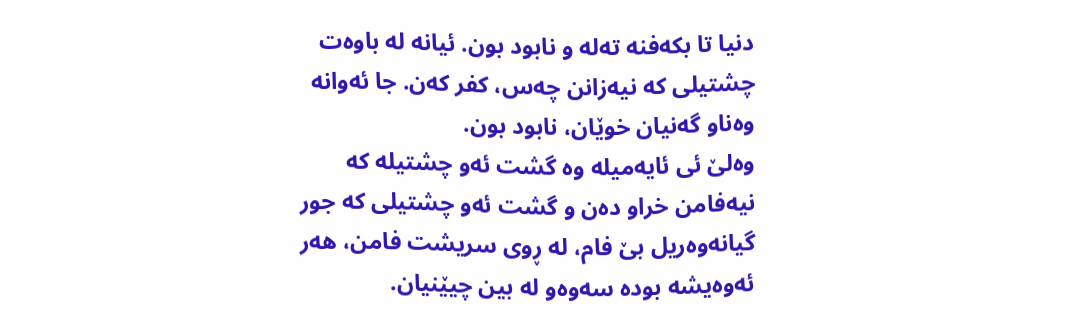دنیا تا بکەفنه تەله و نابود بون. ئیانه له باوەت چشتیلی که نیەزانن چەس، کفر کەن. جا ئەوانه وەناو گەنیان خوێان، نابود بون.
وەلێ ئی ئایەمیله وه گشت ئەو چشتیله که نیەفامن خراو دەن و گشت ئەو چشتیلی که جور گیانەوەریل بێ فام، له ڕوی سریشت فامن، هەر ئەوەیشه بوده سەوەو له بین چیێنیان.